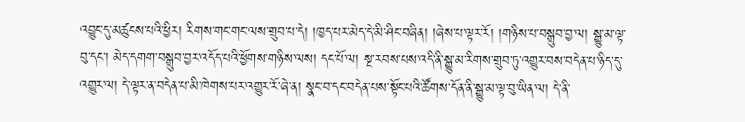འབྱུང་དུ་མཚུངས་པའི་ཕྱིར། རིགས་གང་གང་ལས་གྲུབ་པ་དེ། །ཁྱད་པར་མེད་དེ་མི་ཤིང་བཞིན། །ཞེས་པ་ལྟར་རོ། །གཉིས་པ་བསྒྲུབ་བྱ་ལ། སྒྱུ་མ་ལྟ་བུ་དང་། མེད་དགག་བསྒྲུབ་བྱར་འདོད་པའི་ཕྱོགས་གཉིས་ལས། དང་པོ་ལ། སྔ་རབས་པས་འདི་ནི་སྒྱུ་མ་རིགས་གྲུབ་ཏུ་འགྱུར་བས་བདེན་པ་ཉིད་དུ་འགྱུར་ལ། དེ་ལྟར་ན་བདེན་པ་མི་ཁེགས་པར་འགྱུར་རོ་ཞེ་ན། སྣང་བ་དང་བདེན་པས་སྟོང་པའི་ཚོགས་དོན་ནི་སྒྱུ་མ་ལྟ་བུ་ཡིན་ལ། དེ་ནི་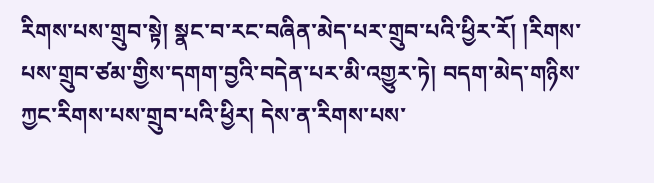རིགས་པས་གྲུབ་སྟེ། སྣང་བ་རང་བཞིན་མེད་པར་གྲུབ་པའི་ཕྱིར་རོ། །རིགས་པས་གྲུབ་ཙམ་གྱིས་དགག་བྱའི་བདེན་པར་མི་འགྱུར་ཏེ། བདག་མེད་གཉིས་ཀྱང་རིགས་པས་གྲུབ་པའི་ཕྱིར། དེས་ན་རིགས་པས་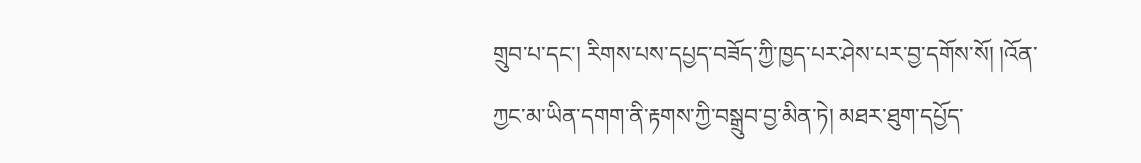གྲུབ་པ་དང་། རིགས་པས་དཔྱད་བཟོད་ཀྱི་ཁྱད་པར་ཤེས་པར་བྱ་དགོས་སོ། །འོན་ཀྱང་མ་ཡིན་དགག་ནི་རྟགས་ཀྱི་བསྒྲུབ་བྱ་མིན་ཏེ། མཐར་ཐུག་དཔྱོད་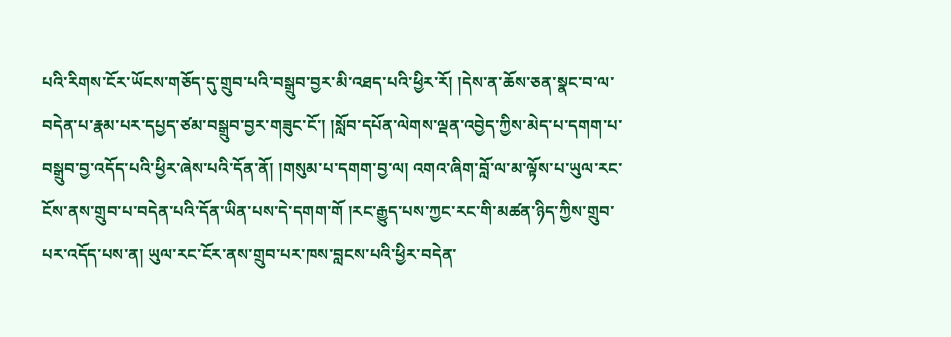པའི་རིགས་ངོར་ཡོངས་གཅོད་དུ་གྲུབ་པའི་བསྒྲུབ་བྱར་མི་འཐད་པའི་ཕྱིར་རོ། །དེས་ན་ཆོས་ཅན་སྣང་བ་ལ་བདེན་པ་རྣམ་པར་དཔྱད་ཙམ་བསྒྲུབ་བྱར་གཟུང་ངོ་། །སློབ་དཔོན་ལེགས་ལྡན་འབྱེད་ཀྱིས་མེད་པ་དགག་པ་བསྒྲུབ་བྱ་འདོད་པའི་ཕྱིར་ཞེས་པའི་དོན་ནོ། །གསུམ་པ་དགག་བྱ་ལ། འགའ་ཞིག་བློ་ལ་མ་ལྟོས་པ་ཡུལ་རང་ངོས་ནས་གྲུབ་པ་བདེན་པའི་དོན་ཡིན་པས་དེ་དགག་གོ །རང་རྒྱུད་པས་ཀྱང་རང་གི་མཚན་ཉིད་ཀྱིས་གྲུབ་པར་འདོད་པས་ན། ཡུལ་རང་ངོར་ནས་གྲུབ་པར་ཁས་བླངས་པའི་ཕྱིར་བདེན་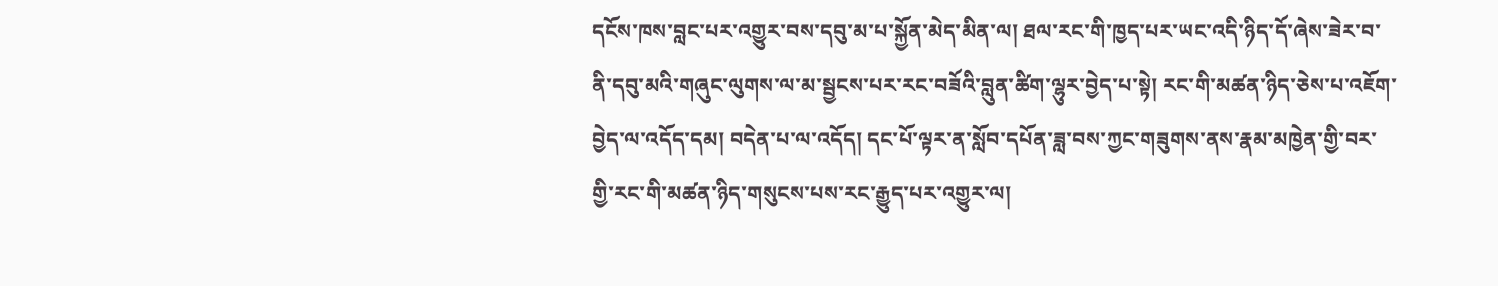དངོས་ཁས་བླང་པར་འགྱུར་བས་དབུ་མ་པ་སྐྱོན་མེད་མིན་ལ། ཐལ་རང་གི་ཁྱད་པར་ཡང་འདི་ཉིད་དོ་ཞེས་ཟེར་བ་ནི་དབུ་མའི་གཞུང་ལུགས་ལ་མ་སྦྱངས་པར་རང་བཟོའི་བླུན་ཚིག་ལྷུར་བྱེད་པ་སྟེ། རང་གི་མཚན་ཉིད་ཅེས་པ་འཇོག་བྱེད་ལ་འདོད་དམ། བདེན་པ་ལ་འདོད། དང་པོ་ལྟར་ན་སློབ་དཔོན་ཟླ་བས་ཀྱང་གཟུགས་ནས་རྣམ་མཁྱེན་གྱི་བར་གྱི་རང་གི་མཚན་ཉིད་གསུངས་པས་རང་རྒྱུད་པར་འགྱུར་ལ།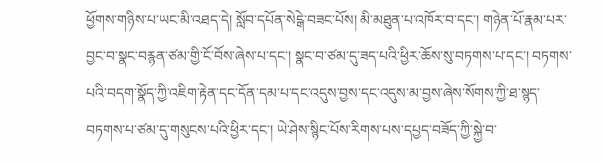ཕྱོགས་གཉིས་པ་ཡང་མི་འཐད་དེ། སློབ་དཔོན་སེངྒེ་བཟང་པོས། མི་མཐུན་པ་འཁོར་བ་དང་། གཉེན་པོ་རྣམ་པར་བྱང་བ་སྣང་བརྙན་ཙམ་གྱི་ངོ་བོས་ཞེས་པ་དང་། སྣང་བ་ཙམ་དུ་ཟད་པའི་ཕྱིར་ཆོས་སུ་བཏགས་པ་དང་། བཏགས་པའི་བདག་སྣོད་ཀྱི་འཇིག་རྟེན་དང་དོན་དམ་པ་དང་འདུས་བྱས་དང་འདུས་མ་བྱས་ཞེས་སོགས་ཀྱི་ཐ་སྙད་བཏགས་པ་ཙམ་དུ་གསུངས་པའི་ཕྱིར་དང་། ཡེ་ཤེས་སྙིང་པོས་རིགས་པས་དཔྱད་བཟོད་ཀྱི་སྐྱེ་བ་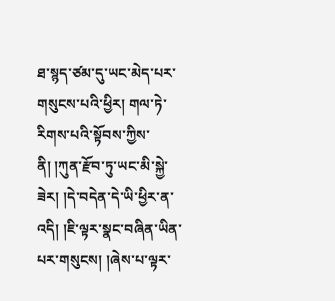ཐ་སྙད་ཙམ་དུ་ཡང་མེད་པར་གསུངས་པའི་ཕྱིར། གལ་ཏེ་རིགས་པའི་སྟོབས་ཀྱིས་ནི། །ཀུན་རྫོབ་ཏུ་ཡང་མི་སྐྱེ་ཟེར། །དེ་བདེན་དེ་ཡི་ཕྱིར་ན་འདི། །ཇི་ལྟར་སྣང་བཞིན་ཡིན་པར་གསུངས། །ཞེས་པ་ལྟར་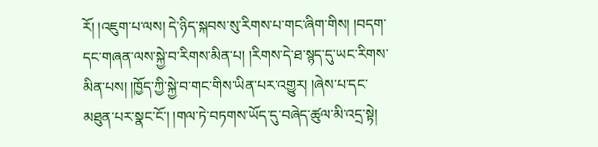རོ། །འཇུག་པ་ལས། དེ་ཉིད་སྐབས་སུ་རིགས་པ་གང་ཞིག་གིས། །བདག་དང་གཞན་ལས་སྐྱེ་བ་རིགས་མིན་པ། །རིགས་དེ་ཐ་སྙད་དུ་ཡང་རིགས་མིན་པས། །ཁྱོད་ཀྱི་སྐྱེ་བ་གང་གིས་ཡིན་པར་འགྱུར། །ཞེས་པ་དང་མཐུན་པར་སྣང་ངོ་། །གལ་ཏེ་བཏགས་ཡོད་དུ་བཞེད་ཚུལ་མི་འདྲ་སྟེ།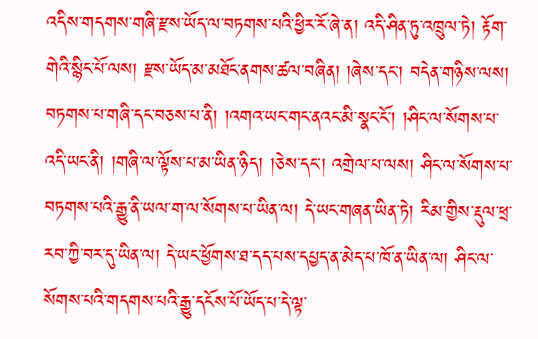འདིས་གདགས་གཞི་རྫས་ཡོད་ལ་བཏགས་པའི་ཕྱིར་རོ་ཞེ་ན། འདི་ཤིན་ཏུ་འཁྲུལ་ཏེ། རྟོག་གེའི་སྙིང་པོ་ལས། རྫས་ཡོད་མ་མཐོང་ནགས་ཚལ་བཞིན། །ཞེས་དང་། བདེན་གཉིས་ལས། བཏགས་པ་གཞི་དང་བཅས་པ་ནི། །འགའ་ཡང་གང་ནའང་མི་སྣང་ངོ་། །ཤིང་ལ་སོགས་པ་འདི་ཡང་ནི། །གཞི་ལ་ལྟོས་པ་མ་ཡིན་ཉིད། །ཅེས་དང་། འགྲེལ་པ་ལས། ཤིང་ལ་སོགས་པ་བཏགས་པའི་རྒྱུ་ནི་ཡལ་ག་ལ་སོགས་པ་ཡིན་ལ། དེ་ཡང་གཞན་ཡིན་ཏེ། རིམ་གྱིས་རྡུལ་ཕྲ་རབ་ཀྱི་བར་དུ་ཡིན་ལ། དེ་ཡང་ཕྱོགས་ཐ་དད་པས་དཔྱད་ན་མེད་པ་ཁོ་ན་ཡིན་ལ། ཤིང་ལ་སོགས་པའི་གདགས་པའི་རྒྱུ་དངོས་པོ་ཡོད་པ་དེ་ལྟ་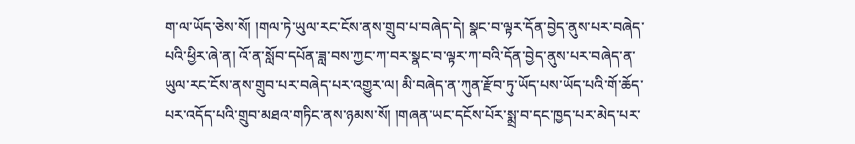ག་ལ་ཡོད་ཅེས་སོ། །གལ་ཏེ་ཡུལ་རང་ངོས་ནས་གྲུབ་པ་བཞེད་དེ། སྣང་བ་ལྟར་དོན་བྱེད་ནུས་པར་བཞེད་པའི་ཕྱིར་ཞེ་ན། འོ་ན་སློབ་དཔོན་ཟླ་བས་ཀྱང་ཀ་བར་སྣང་བ་ལྟར་ཀ་བའི་དོན་བྱེད་ནུས་པར་བཞེད་ན་ཡུལ་རང་ངོས་ནས་གྲུབ་པར་བཞེད་པར་འགྱུར་ལ། མི་བཞེད་ན་ཀུན་རྫོབ་ཏུ་ཡོད་པས་ཡོད་པའི་གོ་ཆོད་པར་འདོད་པའི་གྲུབ་མཐའ་གཏིང་ནས་ཉམས་སོ། །གཞན་ཡང་དངོས་པོར་སྨྲ་བ་དང་ཁྱད་པར་མེད་པར་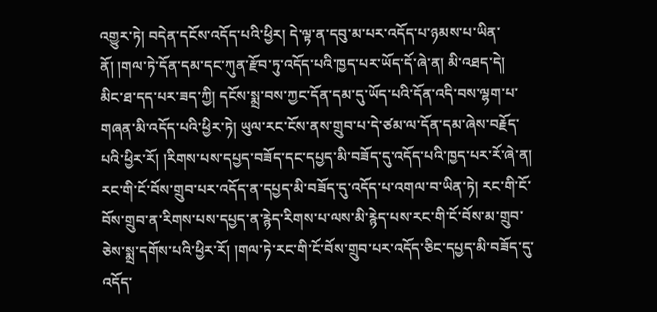འགྱུར་ཏེ། བདེན་དངོས་འདོད་པའི་ཕྱིར། དེ་ལྟ་ན་དབུ་མ་པར་འདོད་པ་ཉམས་པ་ཡིན་ནོ། །གལ་ཏེ་དོན་དམ་དང་ཀུན་རྫོབ་ཏུ་འདོད་པའི་ཁྱད་པར་ཡོད་དོ་ཞེ་ན། མི་འཐད་དེ། མིང་ཐ་དད་པར་ཟད་ཀྱི། དངོས་སྨྲ་བས་ཀྱང་དོན་དམ་དུ་ཡོད་པའི་དོན་འདི་བས་ལྷག་པ་གཞན་མི་འདོད་པའི་ཕྱིར་ཏེ། ཡུལ་རང་ངོས་ནས་གྲུབ་པ་དེ་ཙམ་ལ་དོན་དམ་ཞེས་བརྗོད་པའི་ཕྱིར་རོ། །རིགས་པས་དཔྱད་བཟོད་དང་དཔྱད་མི་བཟོད་དུ་འདོད་པའི་ཁྱད་པར་རོ་ཞེ་ན། རང་གི་ངོ་བོས་གྲུབ་པར་འདོད་ན་དཔྱད་མི་བཟོད་དུ་འདོད་པ་འགལ་བ་ཡིན་ཏེ། རང་གི་ངོ་བོས་གྲུབ་ན་རིགས་པས་དཔྱད་ན་རྙེད་རིགས་པ་ལས་མི་རྙེད་པས་རང་གི་ངོ་བོས་མ་གྲུབ་ཅེས་སྨྲ་དགོས་པའི་ཕྱིར་རོ། །གལ་ཏེ་རང་གི་ངོ་བོས་གྲུབ་པར་འདོད་ཅིང་དཔྱད་མི་བཟོད་དུ་འདོད་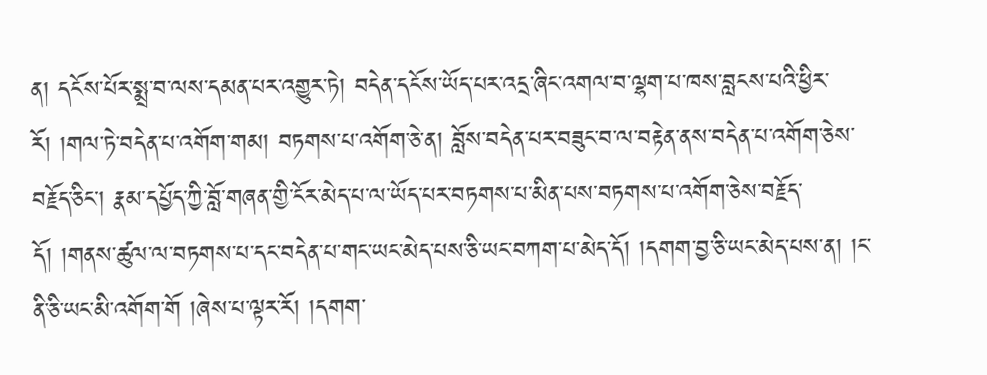ན། དངོས་པོར་སྨྲ་བ་ལས་དམན་པར་འགྱུར་ཏེ། བདེན་དངོས་ཡོད་པར་འདྲ་ཞིང་འགལ་བ་ལྷག་པ་ཁས་བླངས་པའི་ཕྱིར་རོ། །གལ་ཏེ་བདེན་པ་འགོག་གམ། བཏགས་པ་འགོག་ཅེ་ན། བློས་བདེན་པར་བཟུང་བ་ལ་བརྟེན་ནས་བདེན་པ་འགོག་ཅེས་བརྗོད་ཅིང་། རྣམ་དཔྱོད་ཀྱི་བློ་གཞན་གྱི་ངོར་མེད་པ་ལ་ཡོད་པར་བཏགས་པ་མིན་པས་བཏགས་པ་འགོག་ཅེས་བརྗོད་དོ། །གནས་ཚུལ་ལ་བཏགས་པ་དང་བདེན་པ་གང་ཡང་མེད་པས་ཅི་ཡང་བཀག་པ་མེད་དོ། །དགག་བྱ་ཅི་ཡང་མེད་པས་ན། །ང་ནི་ཅི་ཡང་མི་འགོག་གོ །ཞེས་པ་ལྟར་རོ། །དགག་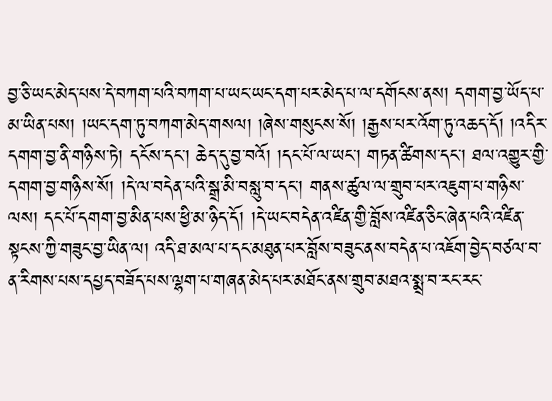བྱ་ཅི་ཡང་མེད་པས་དེ་བཀག་པའི་བཀག་པ་ཡང་ཡང་དག་པར་མེད་པ་ལ་དགོངས་ནས། དགག་བྱ་ཡོད་པ་མ་ཡིན་པས། །ཡང་དག་ཏུ་བཀག་མེད་གསལ། །ཞེས་གསུངས་སོ། །རྒྱས་པར་འོག་ཏུ་འཆད་དོ། །འདིར་དགག་བྱ་ནི་གཉིས་ཏེ། དངོས་དང་། ཆེད་དུ་བྱ་བའོ། །དང་པོ་ལ་ཡང་། གཏན་ཚིགས་དང་། ཐལ་འགྱུར་གྱི་དགག་བྱ་གཉིས་སོ། །དེ་ལ་བདེན་པའི་སྒྲ་མི་བསླུ་བ་དང་། གནས་ཚུལ་ལ་གྲུབ་པར་འཇུག་པ་གཉིས་ལས། དང་པོ་དགག་བྱ་མིན་པས་ཕྱི་མ་ཉིད་དོ། །དེ་ཡང་བདེན་འཛིན་གྱི་བློས་འཛིན་ཅིང་ཞེན་པའི་འཛིན་སྟངས་ཀྱི་གཟུང་བྱ་ཡིན་ལ། འདི་ཐ་མལ་པ་དང་མཐུན་པར་བློས་བཟུང་ནས་བདེན་པ་འཇོག་བྱེད་བཙལ་བ་ན་རིགས་པས་དཔྱད་བཟོད་པས་ལྷག་པ་གཞན་མེད་པར་མཐོང་ནས་གྲུབ་མཐའ་སྨྲ་བ་རང་རང་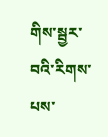གིས་སྦྱར་བའི་རིགས་པས་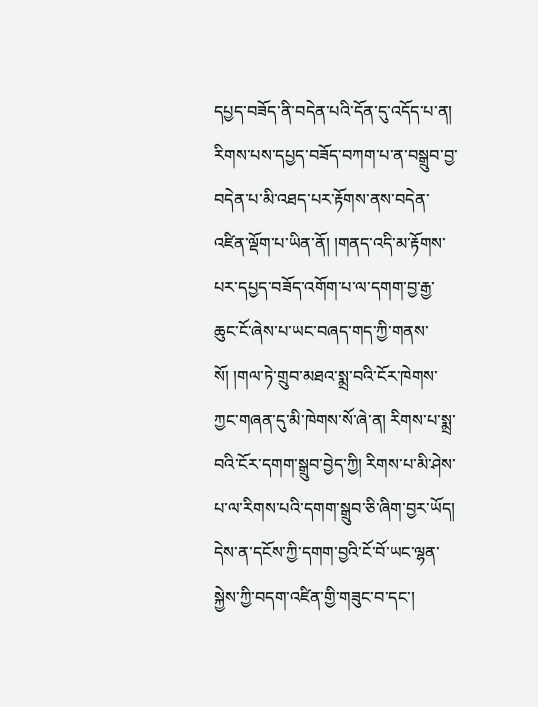དཔྱད་བཟོད་ནི་བདེན་པའི་དོན་དུ་འདོད་པ་ན། རིགས་པས་དཔྱད་བཟོད་བཀག་པ་ན་བསྒྲུབ་བྱ་བདེན་པ་མི་འཐད་པར་རྟོགས་ནས་བདེན་འཛིན་ལྡོག་པ་ཡིན་ནོ། །གནད་འདི་མ་རྟོགས་པར་དཔྱད་བཟོད་འགོག་པ་ལ་དགག་བྱ་རྒྱ་ཆུང་ངོ་ཞེས་པ་ཡང་བཞད་གད་ཀྱི་གནས་སོ། །གལ་ཏེ་གྲུབ་མཐའ་སྨྲ་བའི་ངོར་ཁེགས་ཀྱང་གཞན་དུ་མི་ཁེགས་སོ་ཞེ་ན། རིགས་པ་སྨྲ་བའི་ངོར་དགག་སྒྲུབ་བྱེད་ཀྱི། རིགས་པ་མི་ཤེས་པ་ལ་རིགས་པའི་དགག་སྒྲུབ་ཅི་ཞིག་བྱར་ཡོད། དེས་ན་དངོས་ཀྱི་དགག་བྱའི་ངོ་བོ་ཡང་ལྷན་སྐྱེས་ཀྱི་བདག་འཛིན་གྱི་གཟུང་བ་དང་།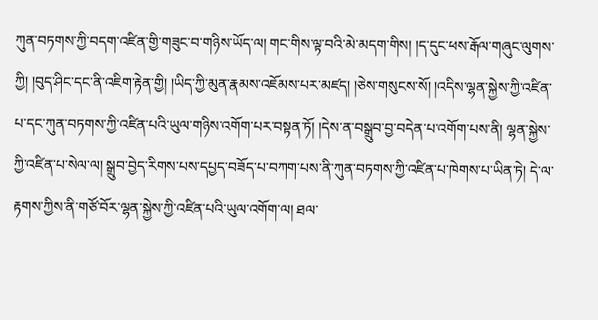ཀུན་བཏགས་ཀྱི་བདག་འཛིན་གྱི་གཟུང་བ་གཉིས་ཡོད་ལ། གང་གིས་ལྟ་བའི་མེ་མདག་གིས། །ད་དུང་ཕས་རྒོལ་གཞུང་ལུགས་ཀྱི། །བུད་ཤིང་དང་ནི་འཇིག་རྟེན་གྱི། །ཡིད་ཀྱི་མུན་རྣམས་འཇོམས་པར་མཛད། །ཅེས་གསུངས་སོ། །འདིས་ལྷན་སྐྱེས་ཀྱི་འཛིན་པ་དང་ཀུན་བཏགས་ཀྱི་འཛིན་པའི་ཡུལ་གཉིས་འགོག་པར་བསྟན་ཏོ། །དེས་ན་བསྒྲུབ་བྱ་བདེན་པ་འགོག་པས་ནི། ལྷན་སྐྱེས་ཀྱི་འཛིན་པ་སེལ་ལ། སྒྲུབ་བྱེད་རིགས་པས་དཔྱད་བཟོད་པ་བཀག་པས་ནི་ཀུན་བཏགས་ཀྱི་འཛིན་པ་ཁེགས་པ་ཡིན་ཏེ། དེ་ལ་རྟགས་ཀྱིས་ནི་གཙོ་བོར་ལྷན་སྐྱེས་ཀྱི་འཛིན་པའི་ཡུལ་འགོག་ལ། ཐལ་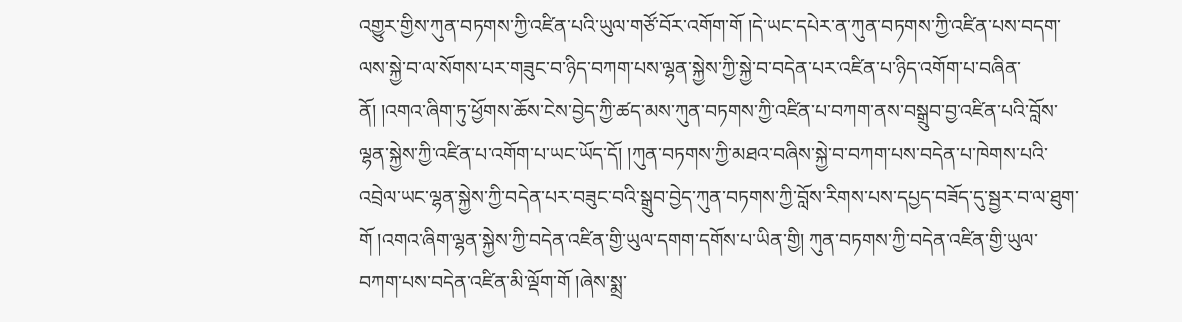འགྱུར་གྱིས་ཀུན་བཏགས་ཀྱི་འཛིན་པའི་ཡུལ་གཙོ་བོར་འགོག་གོ །དེ་ཡང་དཔེར་ན་ཀུན་བཏགས་ཀྱི་འཛིན་པས་བདག་ལས་སྐྱེ་བ་ལ་སོགས་པར་གཟུང་བ་ཉིད་བཀག་པས་ལྷན་སྐྱེས་ཀྱི་སྐྱེ་བ་བདེན་པར་འཛིན་པ་ཉིད་འགོག་པ་བཞིན་ནོ། །འགའ་ཞིག་ཏུ་ཕྱོགས་ཆོས་ངེས་བྱེད་ཀྱི་ཚད་མས་ཀུན་བཏགས་ཀྱི་འཛིན་པ་བཀག་ནས་བསྒྲུབ་བྱ་འཛིན་པའི་བློས་ལྷན་སྐྱེས་ཀྱི་འཛིན་པ་འགོག་པ་ཡང་ཡོད་དོ། །ཀུན་བཏགས་ཀྱི་མཐའ་བཞིས་སྐྱེ་བ་བཀག་པས་བདེན་པ་ཁེགས་པའི་འབྲེལ་ཡང་ལྷན་སྐྱེས་ཀྱི་བདེན་པར་བཟུང་བའི་སྒྲུབ་བྱེད་ཀུན་བཏགས་ཀྱི་བློས་རིགས་པས་དཔྱད་བཟོད་དུ་སྦྱར་བ་ལ་ཐུག་གོ །འགའ་ཞིག་ལྷན་སྐྱེས་ཀྱི་བདེན་འཛིན་གྱི་ཡུལ་དགག་དགོས་པ་ཡིན་གྱི། ཀུན་བཏགས་ཀྱི་བདེན་འཛིན་གྱི་ཡུལ་བཀག་པས་བདེན་འཛིན་མི་ལྡོག་གོ །ཞེས་སྨྲ་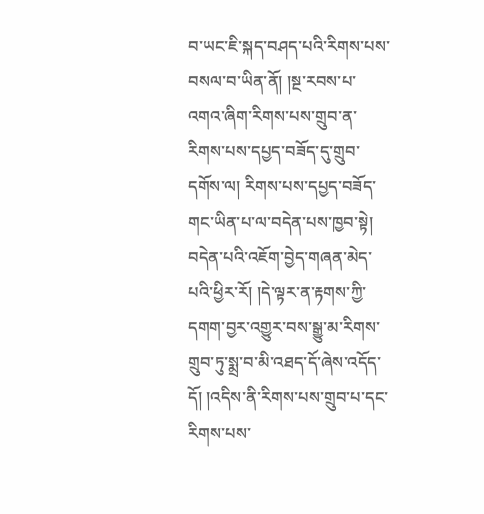བ་ཡང་ཇི་སྐད་བཤད་པའི་རིགས་པས་བསལ་བ་ཡིན་ནོ། །སྔ་རབས་པ་འགའ་ཞིག་རིགས་པས་གྲུབ་ན་རིགས་པས་དཔྱད་བཟོད་དུ་གྲུབ་དགོས་ལ། རིགས་པས་དཔྱད་བཟོད་གང་ཡིན་པ་ལ་བདེན་པས་ཁྱབ་སྟེ། བདེན་པའི་འཇོག་བྱེད་གཞན་མེད་པའི་ཕྱིར་རོ། །དེ་ལྟར་ན་རྟགས་ཀྱི་དགག་བྱར་འགྱུར་བས་སྒྱུ་མ་རིགས་གྲུབ་ཏུ་སྨྲ་བ་མི་འཐད་དོ་ཞེས་འདོད་དོ། །འདིས་ནི་རིགས་པས་གྲུབ་པ་དང་རིགས་པས་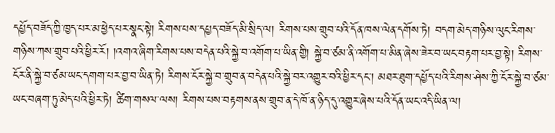དཔྱོད་བཟོད་ཀྱི་ཁྱད་པར་མ་ཕྱེད་པར་སྣང་སྟེ། རིགས་པས་དཔྱད་བཟོད་མི་སྲིད་ལ། རིགས་པས་གྲུབ་པའི་དོན་ཁས་ལེན་དགོས་ཏེ། བདག་མེད་གཉིས་ལུང་རིགས་གཉིས་ཀས་གྲུབ་པའི་ཕྱིར་རོ། །འགའ་ཞིག་རིགས་པས་བདེན་པའི་སྐྱེ་བ་འགོག་པ་ཡིན་གྱི། སྐྱེ་བ་ཙམ་ནི་འགོག་པ་མིན་ཞེས་ཟེར་བ་ཡང་བརྟག་པར་བྱ་སྟེ། རིགས་ངོར་ནི་སྐྱེ་བ་ཙམ་ཡང་དགག་པར་བྱ་བ་ཡིན་ཏེ། རིགས་ངོར་སྐྱེ་བ་གྲུབ་ན་བདེན་པའི་སྐྱེ་བར་འགྱུར་བའི་ཕྱིར་དང་། མཐར་ཐུག་དཔྱོད་པའི་རིགས་ཤེས་ཀྱི་ངོར་སྐྱེ་བ་ཙམ་ཡང་བཞག་ཏུ་མེད་པའི་ཕྱིར་ཏེ། ཚིག་གསལ་ལས། རིགས་པས་བརྟགས་ནས་གྲུབ་ན་དེ་ཁོ་ན་ཉིད་དུ་འགྱུར་ཞེས་པའི་དོན་ཡང་འདི་ཡིན་ལ།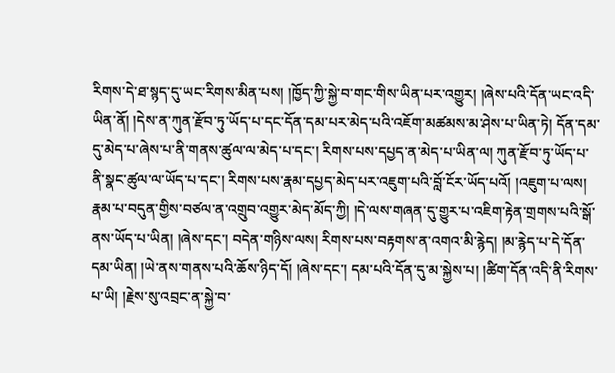རིགས་དེ་ཐ་སྙད་དུ་ཡང་རིགས་མིན་པས། །ཁྱོད་ཀྱི་སྐྱེ་བ་གང་གིས་ཡིན་པར་འགྱུར། །ཞེས་པའི་དོན་ཡང་འདི་ཡིན་ནོ། །དེས་ན་ཀུན་རྫོབ་ཏུ་ཡོད་པ་དང་དོན་དམ་པར་མེད་པའི་འཇོག་མཚམས་མ་ཤེས་པ་ཡིན་ཏེ། དོན་དམ་དུ་མེད་པ་ཞེས་པ་ནི་གནས་ཚུལ་ལ་མེད་པ་དང་། རིགས་པས་དཔྱད་ན་མེད་པ་ཡིན་ལ། ཀུན་རྫོབ་ཏུ་ཡོད་པ་ནི་སྣང་ཚུལ་ལ་ཡོད་པ་དང་། རིགས་པས་རྣམ་དཔྱད་མེད་པར་འཇུག་པའི་བློ་ངོར་ཡོད་པའོ། །འཇུག་པ་ལས། རྣམ་པ་བདུན་གྱིས་བཙལ་ན་འགྲུབ་འགྱུར་མེད་མོད་ཀྱི། །དེ་ལས་གཞན་དུ་གྱུར་པ་འཇིག་རྟེན་གྲགས་པའི་སྒོ་ནས་ཡོད་པ་ཡིན། །ཞེས་དང་། བདེན་གཉིས་ལས། རིགས་པས་བརྟགས་ན་འགའ་མི་རྙེད། །མ་རྙེད་པ་དེ་དོན་དམ་ཡིན། །ཡེ་ནས་གནས་པའི་ཆོས་ཉིད་དོ། །ཞེས་དང་། དམ་པའི་དོན་དུ་མ་སྐྱེས་པ། །ཚིག་དོན་འདི་ནི་རིགས་པ་ཡི། །རྗེས་སུ་འབྲང་ན་སྐྱེ་བ་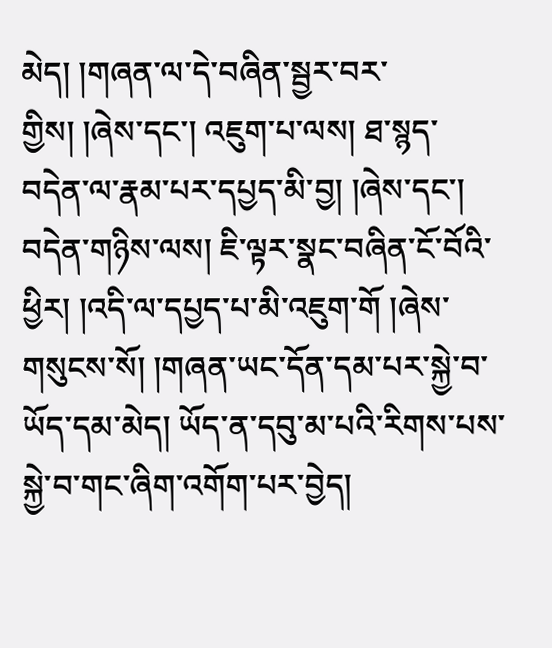མེད། །གཞན་ལ་དེ་བཞིན་སྦྱར་བར་གྱིས། །ཞེས་དང་། འཇུག་པ་ལས། ཐ་སྙད་བདེན་ལ་རྣམ་པར་དཔྱད་མི་བྱ། །ཞེས་དང་། བདེན་གཉིས་ལས། ཇི་ལྟར་སྣང་བཞིན་ངོ་བོའི་ཕྱིར། །འདི་ལ་དཔྱད་པ་མི་འཇུག་གོ །ཞེས་གསུངས་སོ། །གཞན་ཡང་དོན་དམ་པར་སྐྱེ་བ་ཡོད་དམ་མེད། ཡོད་ན་དབུ་མ་པའི་རིགས་པས་སྐྱེ་བ་གང་ཞིག་འགོག་པར་བྱེད།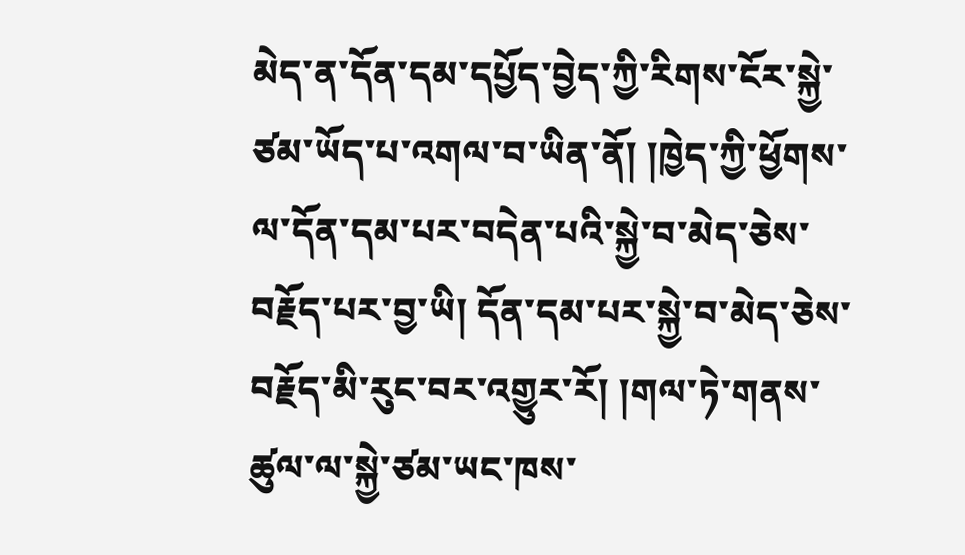མེད་ན་དོན་དམ་དཔྱོད་བྱེད་ཀྱི་རིགས་ངོར་སྐྱེ་ཙམ་ཡོད་པ་འགལ་བ་ཡིན་ནོ། །ཁྱེད་ཀྱི་ཕྱོགས་ལ་དོན་དམ་པར་བདེན་པའི་སྐྱེ་བ་མེད་ཅེས་བརྗོད་པར་བྱ་ཡི། དོན་དམ་པར་སྐྱེ་བ་མེད་ཅེས་བརྗོད་མི་རུང་བར་འགྱུར་རོ། །གལ་ཏེ་གནས་ཚུལ་ལ་སྐྱེ་ཙམ་ཡང་ཁས་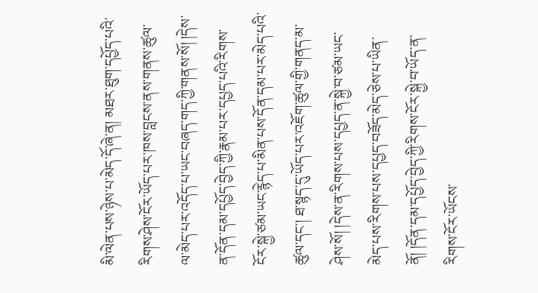མི་ལེན་པས་ཉེས་པ་མེད་དོ་ཞེ་ན། མཐར་ཐུག་དཔྱོད་པའི་རིགས་ཤེས་ངོར་ཡོད་པར་ཁས་བླངས་ནས་གནས་ཚུལ་ལ་མེད་པར་འདོད་པ་ཡང་བཞད་གད་ཀྱི་གནས་སོ། །དེས་ན་དོན་དམ་དཔྱོད་བྱེད་ཀྱི་རྣམ་པར་དཔྱད་པའི་རིགས་ངོར་སྐྱེ་ཙམ་ཡང་རྙེད་པ་མིན་པས་དོན་དམ་པར་མེད་པའི་ཚུལ་དང་། ཐ་སྙད་དུ་ཡོད་པར་འཇོག་ཚུལ་གྱི་གནད་མ་ཤེས་སོ། །དེས་ན་རིགས་པས་དཔྱད་ན་སྐྱེ་བ་ཙམ་ཡང་མེད་པས་རིགས་པས་དཔྱད་བཟོད་མེད་ཅེས་པ་ཡིན་ནོ། །དོན་དམ་དཔྱོད་བྱེད་ཀྱི་རིགས་ངོར་སྐྱེ་བ་ཡོད་ན་རིགས་ངོར་ཡོངས་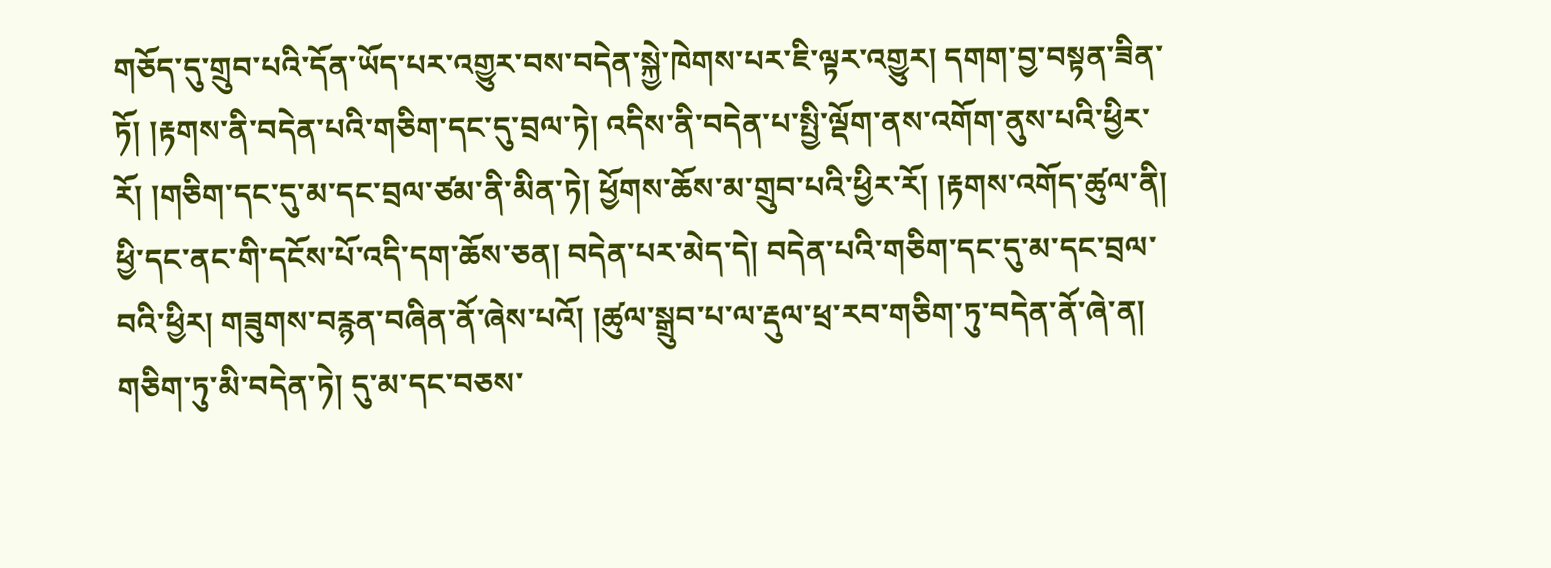གཅོད་དུ་གྲུབ་པའི་དོན་ཡོད་པར་འགྱུར་བས་བདེན་སྐྱེ་ཁེགས་པར་ཇི་ལྟར་འགྱུར། དགག་བྱ་བསྟན་ཟིན་ཏོ། །རྟགས་ནི་བདེན་པའི་གཅིག་དང་དུ་བྲལ་ཏེ། འདིས་ནི་བདེན་པ་སྤྱི་ལྡོག་ནས་འགོག་ནུས་པའི་ཕྱིར་རོ། །གཅིག་དང་དུ་མ་དང་བྲལ་ཙམ་ནི་མིན་ཏེ། ཕྱོགས་ཆོས་མ་གྲུབ་པའི་ཕྱིར་རོ། །རྟགས་འགོད་ཚུལ་ནི། ཕྱི་དང་ནང་གི་དངོས་པོ་འདི་དག་ཆོས་ཅན། བདེན་པར་མེད་དེ། བདེན་པའི་གཅིག་དང་དུ་མ་དང་བྲལ་བའི་ཕྱིར། གཟུགས་བརྙན་བཞིན་ནོ་ཞེས་པའོ། །ཚུལ་སྒྲུབ་པ་ལ་རྡུལ་ཕྲ་རབ་གཅིག་ཏུ་བདེན་ནོ་ཞེ་ན། གཅིག་ཏུ་མི་བདེན་ཏེ། དུ་མ་དང་བཅས་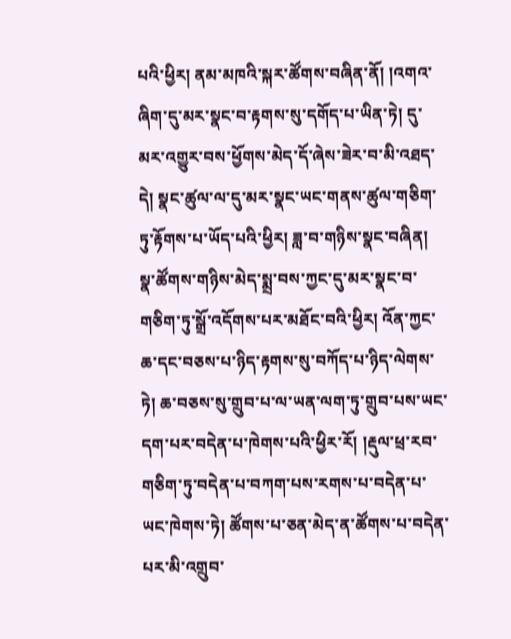པའི་ཕྱིར། ནམ་མཁའི་སྐར་ཚོགས་བཞིན་ནོ། །འགའ་ཞིག་དུ་མར་སྣང་བ་རྟགས་སུ་དགོད་པ་ཡིན་ཏེ། དུ་མར་འགྱུར་བས་ཕྱོགས་མེད་དོ་ཞེས་ཟེར་བ་མི་འཐད་དེ། སྣང་ཚུལ་ལ་དུ་མར་སྣང་ཡང་གནས་ཚུལ་གཅིག་ཏུ་རྟོགས་པ་ཡོད་པའི་ཕྱིར། ཟླ་བ་གཉིས་སྣང་བཞིན། སྣ་ཚོགས་གཉིས་མེད་སྨྲ་བས་ཀྱང་དུ་མར་སྣང་བ་གཅིག་ཏུ་སྒྲོ་འདོགས་པར་མཐོང་བའི་ཕྱིར། འོན་ཀྱང་ཆ་དང་བཅས་པ་ཉིད་རྟགས་སུ་བཀོད་པ་ཉིད་ལེགས་ཏེ། ཆ་བཅས་སུ་གྲུབ་པ་ལ་ཡན་ལག་ཏུ་གྲུབ་པས་ཡང་དག་པར་བདེན་པ་ཁེགས་པའི་ཕྱིར་རོ། །རྡུལ་ཕྲ་རབ་གཅིག་ཏུ་བདེན་པ་བཀག་པས་རགས་པ་བདེན་པ་ཡང་ཁེགས་ཏེ། ཚོགས་པ་ཅན་མེད་ན་ཚོགས་པ་བདེན་པར་མི་འགྲུབ་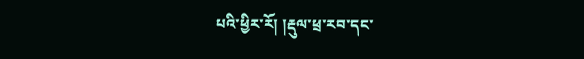པའི་ཕྱིར་རོ། །རྡུལ་ཕྲ་རབ་དང་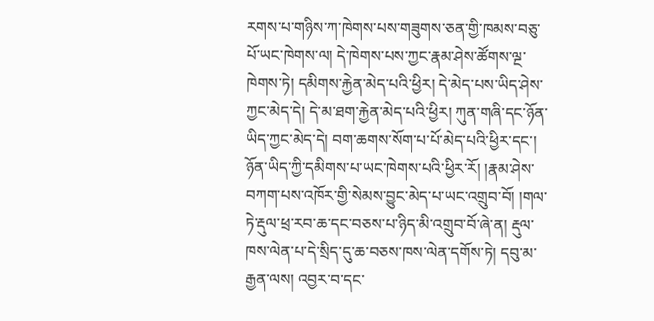རགས་པ་གཉིས་ཀ་ཁེགས་པས་གཟུགས་ཅན་གྱི་ཁམས་བཅུ་པོ་ཡང་ཁེགས་ལ། དེ་ཁེགས་པས་ཀྱང་རྣམ་ཤེས་ཚོགས་ལྔ་ཁེགས་ཏེ། དམིགས་རྐྱེན་མེད་པའི་ཕྱིར། དེ་མེད་པས་ཡིད་ཤེས་ཀྱང་མེད་དེ། དེ་མ་ཐག་རྐྱེན་མེད་པའི་ཕྱིར། ཀུན་གཞི་དང་ཉོན་ཡིད་ཀྱང་མེད་དེ། བག་ཆགས་སོག་པ་པོ་མེད་པའི་ཕྱིར་དང་། ཉོན་ཡིད་ཀྱི་དམིགས་པ་ཡང་ཁེགས་པའི་ཕྱིར་རོ། །རྣམ་ཤེས་བཀག་པས་འཁོར་གྱི་སེམས་བྱུང་མེད་པ་ཡང་འགྲུབ་བོ། །གལ་ཏེ་རྡུལ་ཕྲ་རབ་ཆ་དང་བཅས་པ་ཉིད་མི་འགྲུབ་བོ་ཞེ་ན། རྡུལ་ཁས་ལེན་པ་དེ་སྲིད་དུ་ཆ་བཅས་ཁས་ལེན་དགོས་ཏེ། དབུ་མ་རྒྱན་ལས། འབྱར་བ་དང་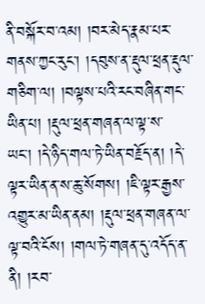ནི་བསྐོར་བ་འམ། །བར་མེད་རྣམ་པར་གནས་ཀྱང་རུང་། །དབུས་ན་རྡུལ་ཕྲན་རྡུལ་གཅིག་ལ། །བལྟས་པའི་རང་བཞིན་གང་ཡིན་པ། །རྡུལ་ཕྲན་གཞན་ལ་ལྟ་ས་ཡང་། །དེ་ཉིད་གལ་ཏེ་ཡིན་བརྗོད་ན། །དེ་ལྟར་ཡིན་ན་ས་ཆུ་སོགས། །ཇི་ལྟར་རྒྱས་འགྱུར་མ་ཡིན་ནམ། །རྡུལ་ཕྲན་གཞན་ལ་ལྟ་བའི་ངོས། །གལ་ཏེ་གཞན་དུ་འདོད་ན་ནི། །རབ་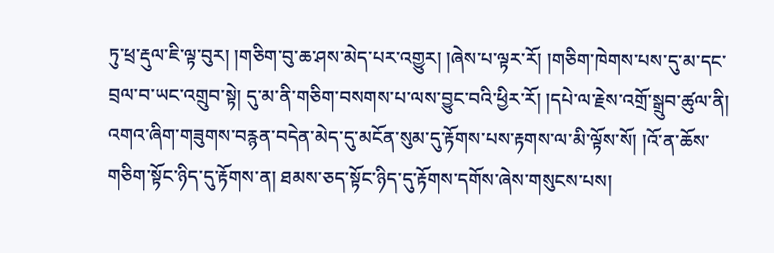ཏུ་ཕྲ་རྡུལ་ཇི་ལྟ་བུར། །གཅིག་བུ་ཆ་ཤས་མེད་པར་འགྱུར། །ཞེས་པ་ལྟར་རོ། །གཅིག་ཁེགས་པས་དུ་མ་དང་བྲལ་བ་ཡང་འགྲུབ་སྟེ། དུ་མ་ནི་གཅིག་བསགས་པ་ལས་བྱུང་བའི་ཕྱིར་རོ། །དཔེ་ལ་རྗེས་འགྲོ་སྒྲུབ་ཚུལ་ནི། འགའ་ཞིག་གཟུགས་བརྙན་བདེན་མེད་དུ་མངོན་སུམ་དུ་རྟོགས་པས་རྟགས་ལ་མི་ལྟོས་སོ། །འོ་ན་ཆོས་གཅིག་སྟོང་ཉིད་དུ་རྟོགས་ན། ཐམས་ཅད་སྟོང་ཉིད་དུ་རྟོགས་དགོས་ཞེས་གསུངས་པས།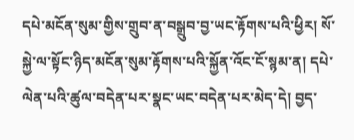དཔེ་མངོན་སུམ་གྱིས་གྲུབ་ན་བསྒྲུབ་བྱ་ཡང་རྟོགས་པའི་ཕྱིར། སོ་སྐྱེ་ལ་སྟོང་ཉིད་མངོན་སུམ་རྟོགས་པའི་སྐྱོན་འོང་ངོ་སྙམ་ན། དཔེ་ལེན་པའི་ཚུལ་བདེན་པར་སྣང་ཡང་བདེན་པར་མེད་དེ། བྱད་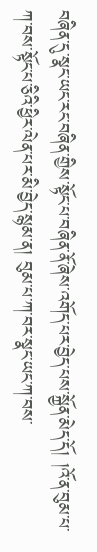བཞིན་དུ་སྣང་ཡང་རང་བཞིན་གྱིས་སྟོང་པ་བཞིན་ནོ་ཞེས་འགོད་པར་བྱེད་པས་སྐྱོན་མེད་དོ། །འོ་ན་བུམ་པ་ཀ་བས་སྟོང་པ་ཅིའི་ཕྱིར་ལེན་པར་མི་བྱེད་སྙམ་ན། བུམ་པ་ཀ་བར་སྣང་ཡང་ཀ་བས་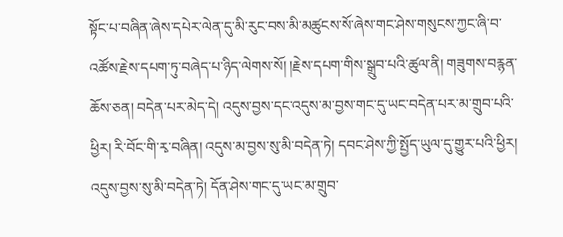སྟོང་པ་བཞིན་ཞེས་དཔེར་ལེན་དུ་མི་རུང་བས་མི་མཚུངས་སོ་ཞེས་གང་ཤེས་གསུངས་ཀྱང་ཞི་བ་འཚོས་རྗེས་དཔག་ཏུ་བཞེད་པ་ཉིད་ལེགས་སོ། །རྗེས་དཔག་གིས་སྒྲུབ་པའི་ཚུལ་ནི། གཟུགས་བརྙན་ཆོས་ཅན། བདེན་པར་མེད་དེ། འདུས་བྱས་དང་འདུས་མ་བྱས་གང་དུ་ཡང་བདེན་པར་མ་གྲུབ་པའི་ཕྱིར། རི་བོང་གི་རྭ་བཞིན། འདུས་མ་བྱས་སུ་མི་བདེན་ཏེ། དབང་ཤེས་ཀྱི་སྤྱོད་ཡུལ་དུ་གྱུར་པའི་ཕྱིར། འདུས་བྱས་སུ་མི་བདེན་ཏེ། དོན་ཤེས་གང་དུ་ཡང་མ་གྲུབ་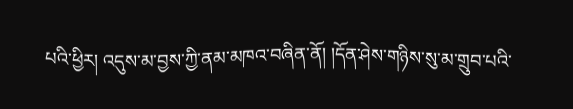པའི་ཕྱིར། འདུས་མ་བྱས་ཀྱི་ནམ་མཁའ་བཞིན་ནོ། །དོན་ཤེས་གཉིས་སུ་མ་གྲུབ་པའི་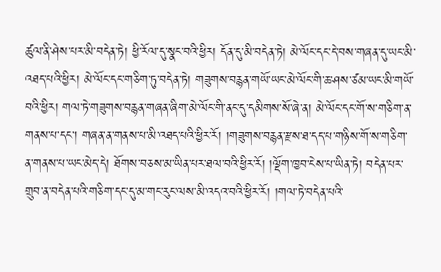ཚུལ་ནི་ཤེས་པར་མི་བདེན་ཏེ། ཕྱི་རོལ་དུ་སྣང་བའི་ཕྱིར། དོན་དུ་མི་བདེན་ཏེ། མེ་ལོང་དང་དེ་བས་གཞན་དུ་ཡང་མི་འཐད་པའི་ཕྱིར། མེ་ལོང་དང་གཅིག་ཏུ་བདེན་ཏེ། གཟུགས་བརྙན་གཡོ་ཡང་མེ་ལོང་གི་ཆ་ཤས་ཙམ་ཡང་མི་གཡོ་བའི་ཕྱིར། གལ་ཏེ་གཟུགས་བརྙན་གཞན་ཞིག་མེ་ལོང་གི་ནང་དུ་དམིགས་སོ་ཞེ་ན། མེ་ལོང་དང་གོ་ས་གཅིག་ན་གནས་པ་དང་། གཞན་ན་གནས་པ་མི་འཐད་པའི་ཕྱིར་རོ། །གཟུགས་བརྙན་རྫས་ཐ་དད་པ་གཉིས་གོ་ས་གཅིག་ན་གནས་པ་ཡང་མེད་དེ། ཐོགས་བཅས་མ་ཡིན་པར་ཐལ་བའི་ཕྱིར་རོ། །ལྡོག་ཁྱབ་ངེས་པ་ཡིན་ཏེ། བདེན་པར་གྲུབ་ན་བདེན་པའི་གཅིག་དང་དུ་མ་གང་རུང་ལས་མི་འདའ་བའི་ཕྱིར་རོ། །གལ་ཏེ་བདེན་པའི་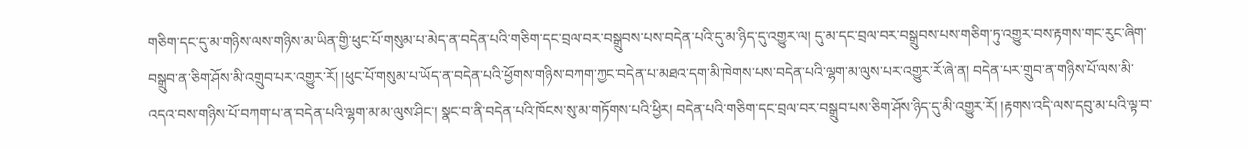གཅིག་དང་དུ་མ་གཉིས་ལས་གཉིས་མ་ཡིན་གྱི་ཕུང་པོ་གསུམ་པ་མེད་ན་བདེན་པའི་གཅིག་དང་བྲལ་བར་བསྒྲུབས་པས་བདེན་པའི་དུ་མ་ཉིད་དུ་འགྱུར་ལ། དུ་མ་དང་བྲལ་བར་བསྒྲུབས་པས་གཅིག་ཏུ་འགྱུར་བས་རྟགས་གང་རུང་ཞིག་བསྒྲུབ་ན་ཅིག་ཤོས་མི་འགྲུབ་པར་འགྱུར་རོ། །ཕུང་པོ་གསུམ་པ་ཡོད་ན་བདེན་པའི་ཕྱོགས་གཉིས་བཀག་ཀྱང་བདེན་པ་མཐའ་དག་མི་ཁེགས་པས་བདེན་པའི་ལྷག་མ་ལུས་པར་འགྱུར་རོ་ཞེ་ན། བདེན་པར་གྲུབ་ན་གཉིས་པོ་ལས་མི་འདའ་བས་གཉིས་པོ་བཀག་པ་ན་བདེན་པའི་ལྷག་མ་མ་ལུས་ཤིང་། སྣང་བ་ནི་བདེན་པའི་ཁོངས་སུ་མ་གཏོགས་པའི་ཕྱིར། བདེན་པའི་གཅིག་དང་བྲལ་བར་བསྒྲུབ་པས་ཅིག་ཤོས་ཉིད་དུ་མི་འགྱུར་རོ། །རྟགས་འདི་ལས་དབུ་མ་པའི་ལྟ་བ་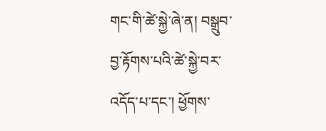གང་གི་ཚེ་སྐྱེ་ཞེ་ན། བསྒྲུབ་བྱ་རྟོགས་པའི་ཚེ་སྐྱེ་བར་འདོད་པ་དང་། ཕྱོགས་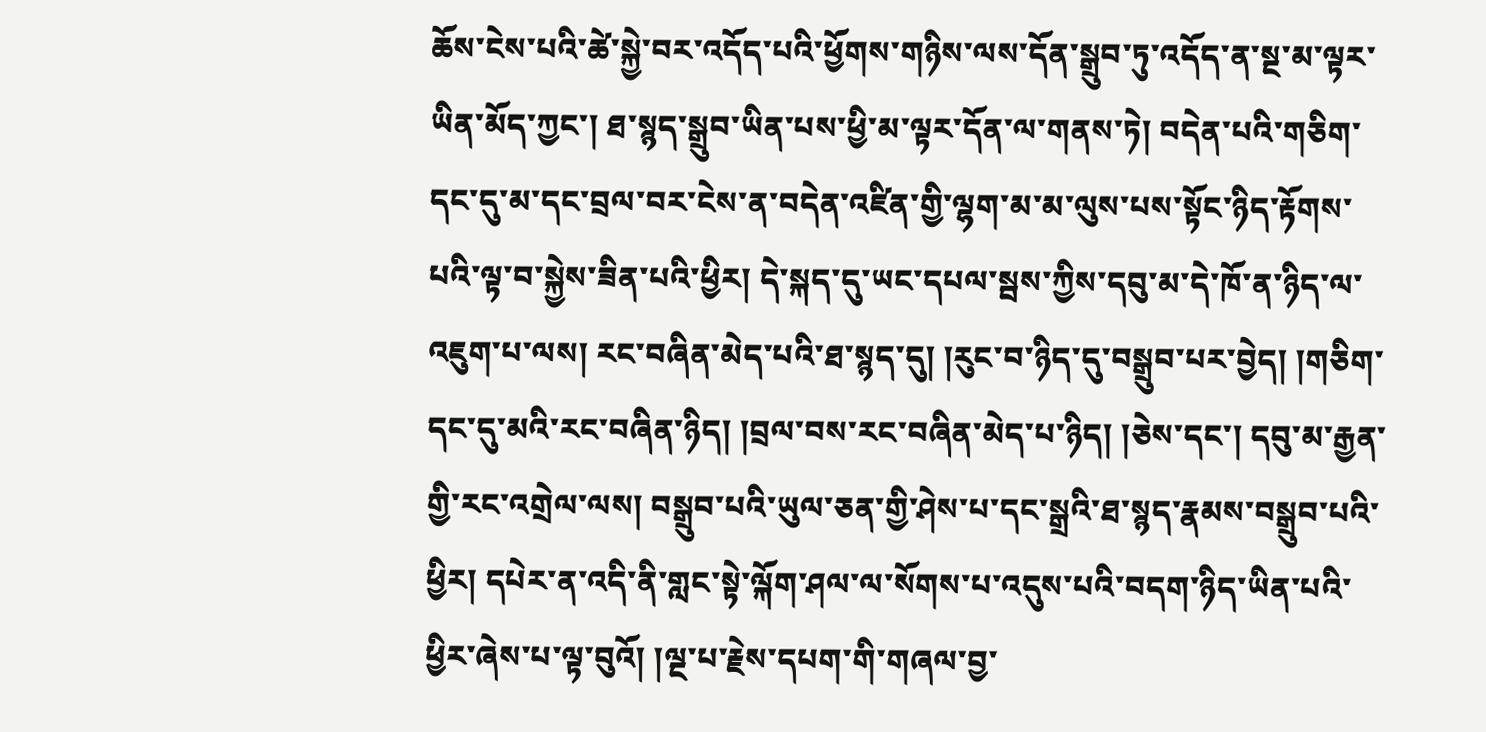ཆོས་ངེས་པའི་ཚེ་སྐྱེ་བར་འདོད་པའི་ཕྱོགས་གཉིས་ལས་དོན་སྒྲུབ་ཏུ་འདོད་ན་སྔ་མ་ལྟར་ཡིན་མོད་ཀྱང་། ཐ་སྙད་སྒྲུབ་ཡིན་པས་ཕྱི་མ་ལྟར་དོན་ལ་གནས་ཏེ། བདེན་པའི་གཅིག་དང་དུ་མ་དང་བྲལ་བར་ངེས་ན་བདེན་འཛིན་གྱི་ལྷག་མ་མ་ལུས་པས་སྟོང་ཉིད་རྟོགས་པའི་ལྟ་བ་སྐྱེས་ཟིན་པའི་ཕྱིར། དེ་སྐད་དུ་ཡང་དཔལ་སྦས་ཀྱིས་དབུ་མ་དེ་ཁོ་ན་ཉིད་ལ་འཇུག་པ་ལས། རང་བཞིན་མེད་པའི་ཐ་སྙད་དུ། །རུང་བ་ཉིད་དུ་བསྒྲུབ་པར་བྱེད། །གཅིག་དང་དུ་མའི་རང་བཞིན་ཉིད། །བྲལ་བས་རང་བཞིན་མེད་པ་ཉིད། །ཅེས་དང་། དབུ་མ་རྒྱན་གྱི་རང་འགྲེལ་ལས། བསྒྲུབ་པའི་ཡུལ་ཅན་གྱི་ཤེས་པ་དང་སྒྲའི་ཐ་སྙད་རྣམས་བསྒྲུབ་པའི་ཕྱིར། དཔེར་ན་འདི་ནི་གླང་སྟེ་ལྐོག་ཤལ་ལ་སོགས་པ་འདུས་པའི་བདག་ཉིད་ཡིན་པའི་ཕྱིར་ཞེས་པ་ལྟ་བུའོ། །ལྔ་པ་རྗེས་དཔག་གི་གཞལ་བྱ་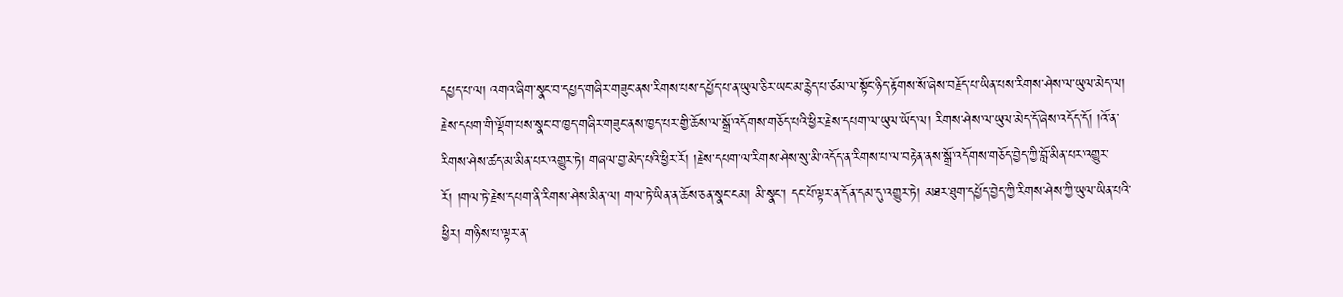དཔྱད་པ་ལ། འགའ་ཞིག་སྣང་བ་དཔྱད་གཞིར་གཟུང་ནས་རིགས་པས་དཔྱོད་པ་ན་ཡུལ་ཅིར་ཡང་མ་རྙེད་པ་ཙམ་ལ་སྟོང་ཉིད་རྟོགས་སོ་ཞེས་བརྗོད་པ་ཡིན་པས་རིགས་ཤེས་ལ་ཡུལ་མེད་ལ། རྗེས་དཔག་གི་ལྡོག་པས་སྣང་བ་ཁྱད་གཞིར་གཟུང་ནས་ཁྱད་པར་གྱི་ཆོས་ལ་སྒྲོ་འདོགས་གཅོད་པའི་ཕྱིར་རྗེས་དཔག་ལ་ཡུལ་ཡོད་ལ། རིགས་ཤེས་ལ་ཡུལ་མེད་དོ་ཞེས་འདོད་དོ། །འོ་ན་རིགས་ཤེས་ཚད་མ་མིན་པར་འགྱུར་ཏེ། གཞལ་བྱ་མེད་པའི་ཕྱིར་རོ། །རྗེས་དཔག་ལ་རིགས་ཤེས་སུ་མི་འདོད་ན་རིགས་པ་ལ་བརྟེན་ནས་སྒྲོ་འདོགས་གཅོད་བྱེད་ཀྱི་བློ་མིན་པར་འགྱུར་རོ། །གལ་ཏེ་རྗེས་དཔག་ནི་རིགས་ཤེས་མིན་ལ། གལ་ཏེ་ཡིན་ན་ཆོས་ཅན་སྣང་ངམ། མི་སྣང་། དང་པོ་ལྟར་ན་དོན་དམ་དུ་འགྱུར་ཏེ། མཐར་ཐུག་དཔྱོད་བྱེད་ཀྱི་རིགས་ཤེས་ཀྱི་ཡུལ་ཡིན་པའི་ཕྱིར། གཉིས་པ་ལྟར་ན་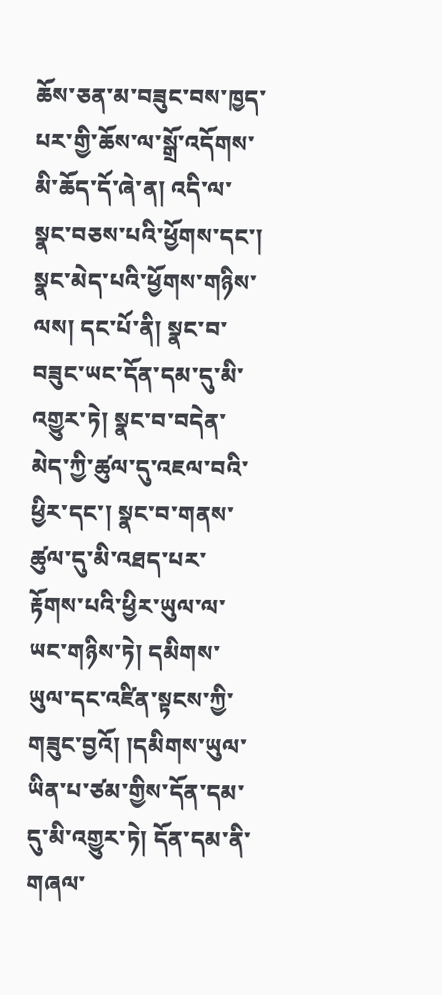ཆོས་ཅན་མ་བཟུང་བས་ཁྱད་པར་གྱི་ཆོས་ལ་སྒྲོ་འདོགས་མི་ཆོད་དོ་ཞེ་ན། འདི་ལ་སྣང་བཅས་པའི་ཕྱོགས་དང་། སྣང་མེད་པའི་ཕྱོགས་གཉིས་ལས། དང་པོ་ནི། སྣང་བ་བཟུང་ཡང་དོན་དམ་དུ་མི་འགྱུར་ཏེ། སྣང་བ་བདེན་མེད་ཀྱི་ཚུལ་དུ་འཇལ་བའི་ཕྱིར་དང་། སྣང་བ་གནས་ཚུལ་དུ་མི་འཐད་པར་རྟོགས་པའི་ཕྱིར་ཡུལ་ལ་ཡང་གཉིས་ཏེ། དམིགས་ཡུལ་དང་འཛིན་སྟངས་ཀྱི་གཟུང་བྱའོ། །དམིགས་ཡུལ་ཡིན་པ་ཙམ་གྱིས་དོན་དམ་དུ་མི་འགྱུར་ཏེ། དོན་དམ་ནི་གཞལ་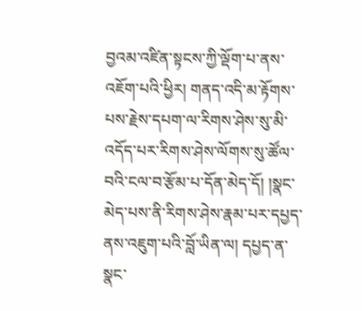བྱའམ་འཛིན་སྟངས་ཀྱི་ལྡོག་པ་ནས་འཇོག་པའི་ཕྱིར། གནད་འདི་མ་རྟོགས་པས་རྗེས་དཔག་ལ་རིགས་ཤེས་སུ་མི་འདོད་པར་རིགས་ཤེས་ལོགས་སུ་ཚོལ་བའི་ངལ་བ་རྩོམ་པ་དོན་མེད་དོ། །སྣང་མེད་པས་ནི་རིགས་ཤེས་རྣམ་པར་དཔྱད་ནས་འཇུག་པའི་བློ་ཡིན་ལ། དཔྱད་ན་སྣང་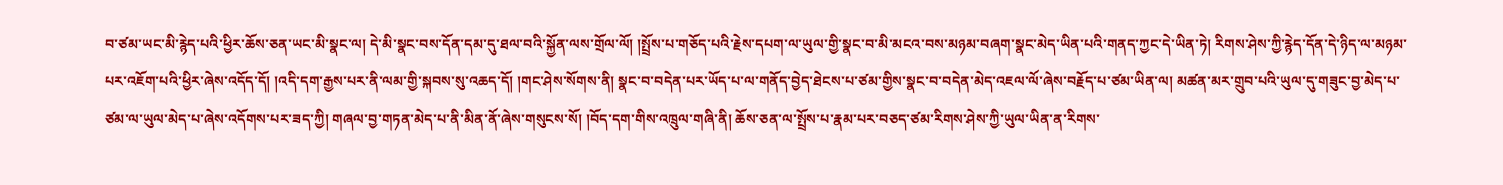བ་ཙམ་ཡང་མི་རྙེད་པའི་ཕྱིར་ཆོས་ཅན་ཡང་མི་སྣང་ལ། དེ་མི་སྣང་བས་དོན་དམ་དུ་ཐལ་བའི་སྐྱོན་ལས་གྲོལ་ལོ། །སྤྲོས་པ་གཅོད་པའི་རྗེས་དཔག་ལ་ཡུལ་གྱི་སྣང་བ་མི་མངའ་བས་མཉམ་བཞག་སྣང་མེད་ཡིན་པའི་གནད་ཀྱང་དེ་ཡིན་ཏེ། རིགས་ཤེས་ཀྱི་རྙེད་དོན་དེ་ཉིད་ལ་མཉམ་པར་འཇོག་པའི་ཕྱིར་ཞེས་འདོད་དོ། །འདི་དག་རྒྱས་པར་ནི་ལམ་གྱི་སྐབས་སུ་འཆད་དོ། །གང་ཤེས་སོགས་ནི། སྣང་བ་བདེན་པར་ཡོད་པ་ལ་གནོད་བྱེད་ཐེངས་པ་ཙམ་གྱིས་སྣང་བ་བདེན་མེད་འཇལ་ལོ་ཞེས་བརྗོད་པ་ཙམ་ཡིན་ལ། མཚན་མར་གྲུབ་པའི་ཡུལ་དུ་གཟུང་བྱ་མེད་པ་ཙམ་ལ་ཡུལ་མེད་པ་ཞེས་འདོགས་པར་ཟད་ཀྱི། གཞལ་བྱ་གཏན་མེད་པ་ནི་མིན་ནོ་ཞེས་གསུངས་སོ། །བོད་དག་གིས་འཁྲུལ་གཞི་ནི། ཆོས་ཅན་ལ་སྤྲོས་པ་རྣམ་པར་བཅད་ཙམ་རིགས་ཤེས་ཀྱི་ཡུལ་ཡིན་ན་རིགས་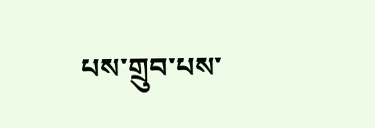པས་གྲུབ་པས་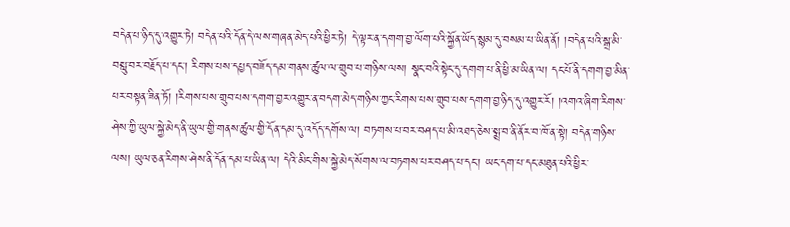བདེན་པ་ཉིད་དུ་འགྱུར་ཏེ། བདེན་པའི་དོན་དེ་ལས་གཞན་མེད་པའི་ཕྱིར་ཏེ། དེ་ལྟར་ན་དགག་བྱ་ལོག་པའི་སྐྱོན་ཡོད་སྙམ་དུ་བསམ་པ་ཡིན་ནོ། །བདེན་པའི་སྒྲ་མི་བསླུ་བར་བརྗོད་པ་དང་། རིགས་པས་དཔྱད་བཟོད་དམ་གནས་ཚུལ་ལ་གྲུབ་པ་གཉིས་ལས། སྣང་བའི་སྟེང་དུ་དགག་པ་ནི་ཕྱི་མ་ཡིན་ལ། དང་པོ་ནི་དགག་བྱ་མིན་པར་བསྟན་ཟིན་ཏོ། །རིགས་པས་གྲུབ་པས་དགག་བྱར་འགྱུར་ན་བདག་མེད་གཉིས་ཀྱང་རིགས་པས་གྲུབ་པས་དགག་བྱ་ཉིད་དུ་འགྱུར་རོ། །འགའ་ཞིག་རིགས་ཤེས་ཀྱི་ཡུལ་སྐྱེ་མེད་ནི་ཡུལ་གྱི་གནས་ཚུལ་གྱི་དོན་དམ་དུ་འདོད་དགོས་ལ། བཏགས་པ་བར་བཤད་པ་མི་འཐད་ཅེས་སྨྲ་བ་ནི་ནོར་བ་ཁོ་ན་སྟེ། བདེན་གཉིས་ལས། ཡུལ་ཅན་རིགས་ཤེས་ནི་དོན་དམ་པ་ཡིན་ལ། དེའི་མིང་གིས་སྐྱེ་མེད་སོགས་ལ་བཏགས་པར་བཤད་པ་དང་། ཡང་དག་པ་དང་མཐུན་པའི་ཕྱིར་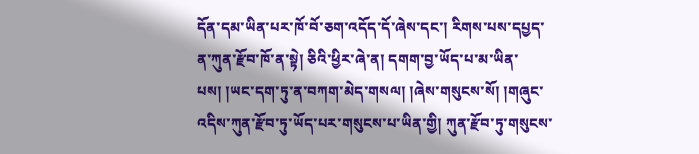དོན་དམ་ཡིན་པར་ཁོ་བོ་ཅག་འདོད་དོ་ཞེས་དང་། རིགས་པས་དཔྱད་ན་ཀུན་རྫོབ་ཁོ་ན་སྟེ། ཅིའི་ཕྱིར་ཞེ་ན། དགག་བྱ་ཡོད་པ་མ་ཡིན་པས། །ཡང་དག་ཏུ་ན་བཀག་མེད་གསལ། །ཞེས་གསུངས་སོ། །གཞུང་འདིས་ཀུན་རྫོབ་ཏུ་ཡོད་པར་གསུངས་པ་ཡིན་གྱི། ཀུན་རྫོབ་ཏུ་གསུངས་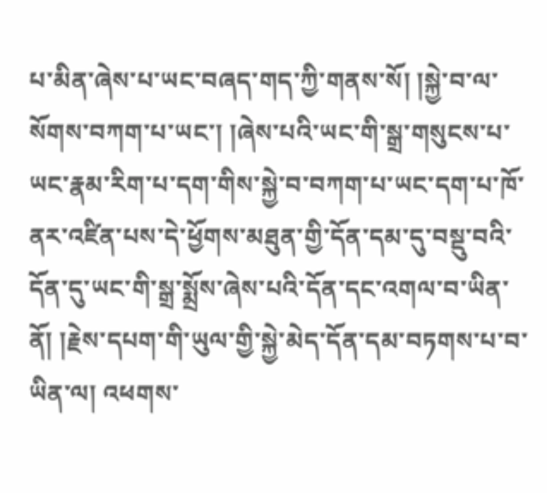པ་མིན་ཞེས་པ་ཡང་བཞད་གད་ཀྱི་གནས་སོ། །སྐྱེ་བ་ལ་སོགས་བཀག་པ་ཡང་། །ཞེས་པའི་ཡང་གི་སྒྲ་གསུངས་པ་ཡང་རྣམ་རིག་པ་དག་གིས་སྐྱེ་བ་བཀག་པ་ཡང་དག་པ་ཁོ་ནར་འཛིན་པས་དེ་ཕྱོགས་མཐུན་གྱི་དོན་དམ་དུ་བསྡུ་བའི་དོན་དུ་ཡང་གི་སྒྲ་སྨྲོས་ཞེས་པའི་དོན་དང་འགལ་བ་ཡིན་ནོ། །རྗེས་དཔག་གི་ཡུལ་གྱི་སྐྱེ་མེད་དོན་དམ་བཏགས་པ་བ་ཡིན་ལ། འཕགས་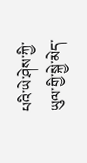པའི་ཡེ་ཤེས་ཀྱི་ཡུལ་གྱི་སྐྱེ་མེད་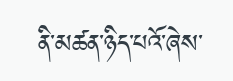ནི་མཚན་ཉིད་པའོ་ཞེས་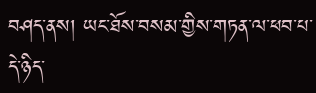བཤད་ནས། ཡང་ཐོས་བསམ་གྱིས་གཏན་ལ་ཕབ་པ་དེ་ཉིད་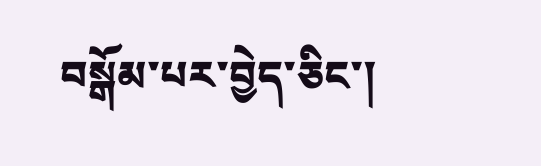བསྒོམ་པར་བྱེད་ཅིང་།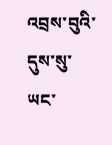འབྲས་བུའི་དུས་སུ་ཡང་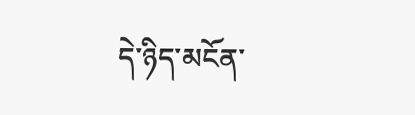དེ་ཉིད་མངོན་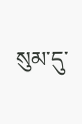སུམ་དུ་